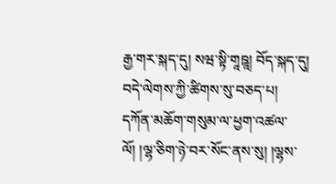རྒྱ་གར་སྐད་དུ། སཝ་སྟི་གཱཋཱ། བོད་སྐད་དུ། བདེ་ལེགས་ཀྱི་ཚིགས་སུ་བཅད་པ། དཀོན་མཆོག་གསུམ་ལ་ཕྱག་འཚལ་ལོ། །ལྷ་ཅིག་ཉེ་བར་སོང་ནས་སུ། །ལྷས་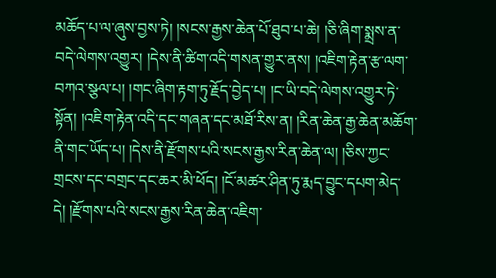མཆོད་པ་ལ་ཞུས་བྱས་ཏེ། །སངས་རྒྱས་ཆེན་པོ་ཐུབ་པ་ཆེ། །ཅི་ཞིག་སྨྲས་ན་བདེ་ལེགས་འགྱུར། །དེས་ནི་ཚིག་འདི་གསན་གྱུར་ནས། །འཇིག་རྟེན་རྩ་ལག་བཀའ་སྩལ་པ། །གང་ཞིག་རྟག་ཏུ་རྗོད་བྱེད་པ། །ང་ཡི་བདེ་ལེགས་འགྱུར་ཏེ་སྟོན། །འཇིག་རྟེན་འདི་དང་གཞན་དང་མཐོ་རིས་ན། །རིན་ཆེན་རྒྱ་ཆེན་མཆོག་ནི་གང་ཡོད་པ། །དེས་ནི་རྫོགས་པའི་སངས་རྒྱས་རིན་ཆེན་ལ། །ཅིས་ཀྱང་གྲངས་དང་བགྲང་དང་ཆར་མི་ཕོད། །ངོ་མཚར་ཤིན་ཏུ་རྨད་བྱུང་དཔག་མེད་དེ། །རྫོགས་པའི་སངས་རྒྱས་རིན་ཆེན་འཇིག་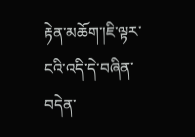རྟེན་མཆོག་།ཇི་ལྟར་ངའི་འདི་དེ་བཞིན་བདེན་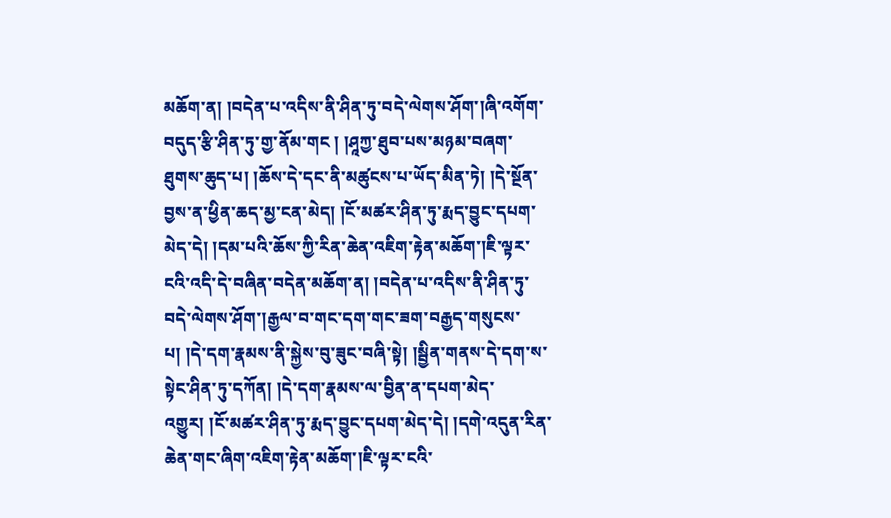མཆོག་ན། །བདེན་པ་འདིས་ནི་ཤིན་ཏུ་བདེ་ལེགས་ཤོག་།ཞི་འགོག་བདུད་རྩི་ཤིན་ཏུ་གྱ་ནོམ་གང ། །ཤཱཀྱ་ཐུབ་པས་མཉམ་བཞག་ཐུགས་ཆུད་པ། །ཆོས་དེ་དང་ནི་མཚུངས་པ་ཡོད་མིན་ཏེ། །དེ་སྔོན་བྱས་ན་ཕྱིན་ཆད་མྱ་ངན་མེད། །ངོ་མཚར་ཤིན་ཏུ་རྨད་བྱུང་དཔག་མེད་དེ། །དམ་པའི་ཆོས་ཀྱི་རིན་ཆེན་འཇིག་རྟེན་མཆོག་།ཇི་ལྟར་ངའི་འདི་དེ་བཞིན་བདེན་མཆོག་ན། །བདེན་པ་འདིས་ནི་ཤིན་ཏུ་བདེ་ལེགས་ཤོག་།རྒྱལ་བ་གང་དག་གང་ཟག་བརྒྱད་གསུངས་
པ། །དེ་དག་རྣམས་ནི་སྐྱེས་བུ་ཟུང་བཞི་སྟེ། །སྦྱིན་གནས་དེ་དག་ས་སྟེང་ཤིན་ཏུ་དཀོན། །དེ་དག་རྣམས་ལ་བྱིན་ན་དཔག་མེད་འགྱུར། །ངོ་མཚར་ཤིན་ཏུ་རྨད་བྱུང་དཔག་མེད་དེ། །དགེ་འདུན་རིན་ཆེན་གང་ཞིག་འཇིག་རྟེན་མཆོག་།ཇི་ལྟར་ངའི་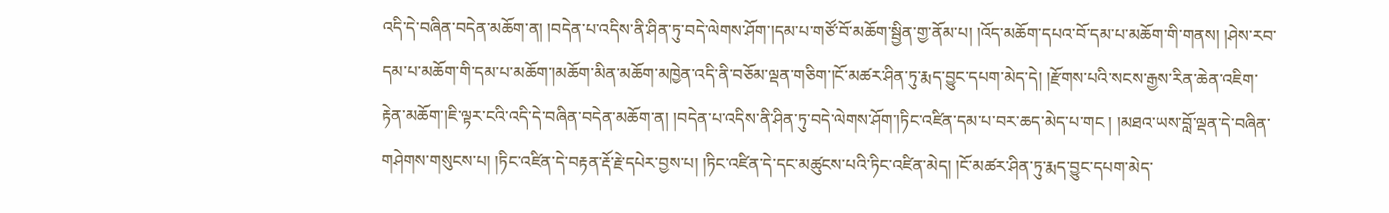འདི་དེ་བཞིན་བདེན་མཆོག་ན། །བདེན་པ་འདིས་ནི་ཤིན་ཏུ་བདེ་ལེགས་ཤོག་།དམ་པ་གཙོ་བོ་མཆོག་སྦྱིན་གྱ་ནོམ་པ། །འོད་མཆོག་དཔའ་བོ་དམ་པ་མཆོག་གི་གནས། །ཤེས་རབ་དམ་པ་མཆོག་གི་དམ་པ་མཆོག་།མཆོག་མིན་མཆོག་མཁྱེན་འདི་ནི་བཅོམ་ལྡན་གཅིག་།ངོ་མཚར་ཤིན་ཏུ་རྨད་བྱུང་དཔག་མེད་དེ། །རྫོགས་པའི་སངས་རྒྱས་རིན་ཆེན་འཇིག་རྟེན་མཆོག་།ཇི་ལྟར་ངའི་འདི་དེ་བཞིན་བདེན་མཆོག་ན། །བདེན་པ་འདིས་ནི་ཤིན་ཏུ་བདེ་ལེགས་ཤོག་།ཏིང་འཛིན་དམ་པ་བར་ཆད་མེད་པ་གང ། །མཐའ་ཡས་བློ་ལྡན་དེ་བཞིན་གཤེགས་གསུངས་པ། །ཏིང་འཛིན་དེ་བརྟན་རྡོ་རྗེ་དཔེར་བྱས་པ། །ཏིང་འཛིན་དེ་དང་མཚུངས་པའི་ཏིང་འཛིན་མེད། །ངོ་མཚར་ཤིན་ཏུ་རྨད་བྱུང་དཔག་མེད་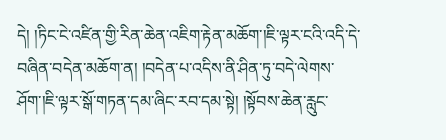དེ། །ཏིང་ངེ་འཛིན་གྱི་རིན་ཆེན་འཇིག་རྟེན་མཆོག་།ཇི་ལྟར་ངའི་འདི་དེ་བཞིན་བདེན་མཆོག་ན། །བདེན་པ་འདིས་ནི་ཤིན་ཏུ་བདེ་ལེགས་ཤོག་།ཇི་ལྟར་སྒོ་གཏན་དམ་ཞིང་རབ་དམ་སྟེ། །སྟོབས་ཆེན་རླུང་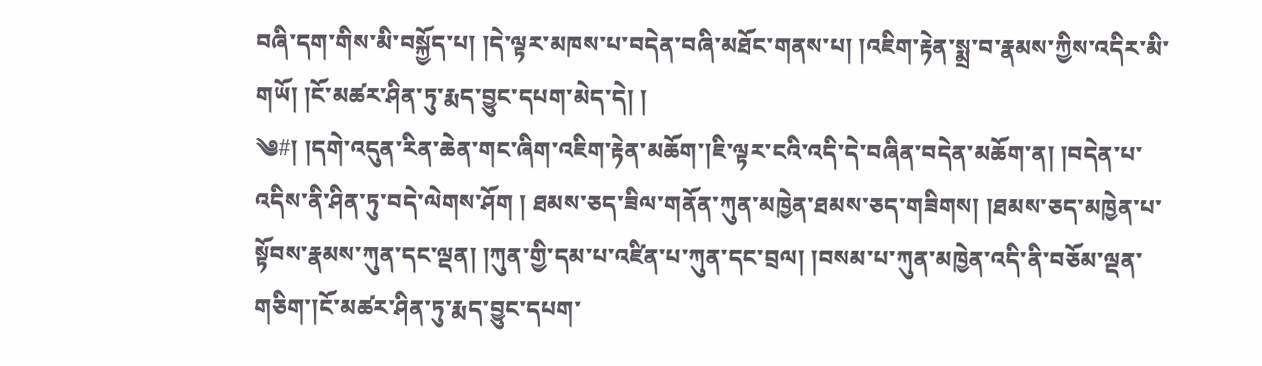བཞི་དག་གིས་མི་བསྐྱོད་པ། །དེ་ལྟར་མཁས་པ་བདེན་བཞི་མཐོང་གནས་པ། །འཇིག་རྟེན་སྨྲ་བ་རྣམས་ཀྱིས་འདིར་མི་གཡོ། །ངོ་མཚར་ཤིན་ཏུ་རྨད་བྱུང་དཔག་མེད་དེ། །
༄#། །དགེ་འདུན་རིན་ཆེན་གང་ཞིག་འཇིག་རྟེན་མཆོག་།ཇི་ལྟར་ངའི་འདི་དེ་བཞིན་བདེན་མཆོག་ན། །བདེན་པ་འདིས་ནི་ཤིན་ཏུ་བདེ་ལེགས་ཤོག ། ཐམས་ཅད་ཟིལ་གནོན་ཀུན་མཁྱེན་ཐམས་ཅད་གཟིགས། །ཐམས་ཅད་མཁྱེན་པ་སྟོབས་རྣམས་ཀུན་དང་ལྡན། །ཀུན་གྱི་དམ་པ་འཛིན་པ་ཀུན་དང་བྲལ། །བསམ་པ་ཀུན་མཁྱེན་འདི་ནི་བཅོམ་ལྡན་གཅིག་།ངོ་མཚར་ཤིན་ཏུ་རྨད་བྱུང་དཔག་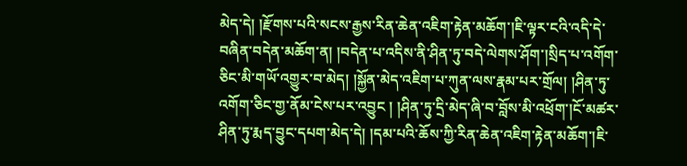མེད་དེ། །རྫོགས་པའི་སངས་རྒྱས་རིན་ཆེན་འཇིག་རྟེན་མཆོག་།ཇི་ལྟར་ངའི་འདི་དེ་བཞིན་བདེན་མཆོག་ན། །བདེན་པ་འདིས་ནི་ཤིན་ཏུ་བདེ་ལེགས་ཤོག་།སྲིད་པ་འགོག་ཅིང་མི་གཡོ་འགྱུར་བ་མེད། །སྐྱོན་མེད་འཇིག་པ་ཀུན་ལས་རྣམ་པར་གྲོལ། །ཤིན་ཏུ་འགོག་ཅིང་གྱ་ནོམ་ངེས་པར་འབྱུང ། །ཤིན་ཏུ་དྲི་མེད་ཞི་བ་བློས་མི་འཕྲོག་།ངོ་མཚར་ཤིན་ཏུ་རྨད་བྱུང་དཔག་མེད་དེ། །དམ་པའི་ཆོས་ཀྱི་རིན་ཆེན་འཇིག་རྟེན་མཆོག་།ཇི་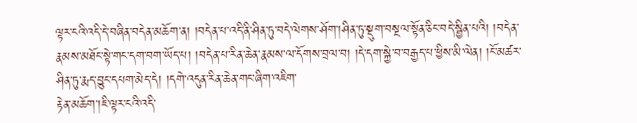ལྟར་ངའི་འདི་དེ་བཞིན་བདེན་མཆོག་ན། །བདེན་པ་འདི་ནི་ཤིན་ཏུ་བདེ་ལེགས་ཤོག་།ཤིན་ཏུ་སྡུག་བསྔལ་སྟོན་ཅིང་བདེ་སྦྱིན་པའི། །བདེན་རྣམས་མཐོང་སྟེ་གང་དག་བག་ཡོད་པ། །བདེན་པ་རིན་ཆེན་རྣམས་ལ་དོགས་བྲལ་བ། །དེ་དག་སྐྱེ་བ་བརྒྱད་པ་ཕྱིས་མི་ལེན། །ངོ་མཚར་ཤིན་ཏུ་རྨད་བྱུང་དཔག་མེད་དེ། །དགེ་འདུན་རིན་ཆེན་གང་ཞིག་འཇིག་
རྟེན་མཆོག་།ཇི་ལྟར་ངའི་འདི་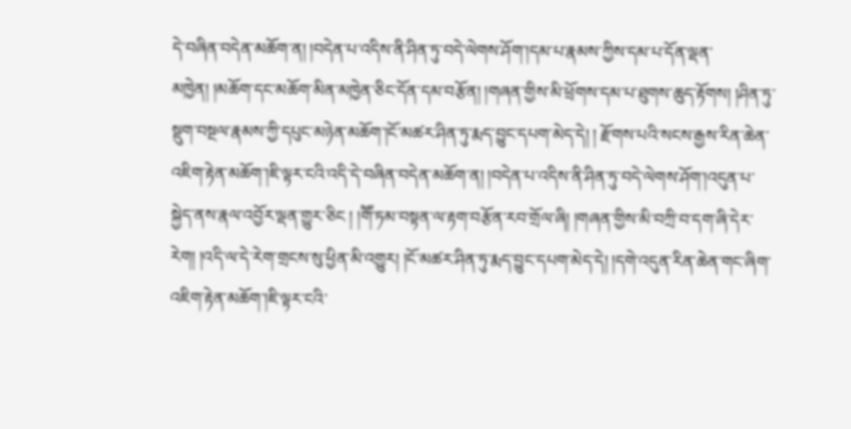དེ་བཞིན་བདེན་མཆོག་ན། །བདེན་པ་འདིས་ནི་ཤིན་ཏུ་བདེ་ལེགས་ཤོག་།དམ་པ་རྣམས་ཀྱིས་དམ་པ་དོན་ལྡན་མཁྱེན། །མཆོག་དང་མཆོག་མིན་མཁྱེན་ཅིང་དོན་དམ་བརྩོན། །གཞན་གྱིས་མི་ཕྲོགས་དམ་པ་ཐུགས་ཆུད་རྟོགས། །ཤིན་ཏུ་སྡུག་བསྔལ་རྣམས་ཀྱི་དཔུང་མཉེན་མཆོག་།ངོ་མཚར་ཤིན་ཏུ་རྨད་བྱུང་དཔག་མེད་དེ། ། རྫོགས་པའི་སངས་རྒྱས་རིན་ཆེན་འཇིག་རྟེན་མཆོག་།ཇི་ལྟར་ངའི་འདི་དེ་བཞིན་བདེན་མཆོག་ན། །བདེན་པ་འདིས་ནི་ཤིན་ཏུ་བདེ་ལེགས་ཤོག་།འདུན་པ་སྐྱེད་ནས་རྣལ་འབྱོར་ལྡན་གྱུར་ཅིང ། །གཽ་ཏམ་བསྟན་ལ་རྟག་བརྩོན་རབ་གྲོལ་ཞི། །གཞན་གྱིས་མི་བཀྲི་བ་དག་ཞི་དེར་རེག། །འདི་ལ་དེ་རེག་གྲངས་སུ་ཕྱིན་མི་འགྱུར། །ངོ་མཚར་ཤིན་ཏུ་རྨད་བྱུང་དཔག་མེད་དེ། །དགེ་འདུན་རིན་ཆེན་གང་ཞིག་འཇིག་རྟེན་མཆོག་།ཇི་ལྟར་ངའི་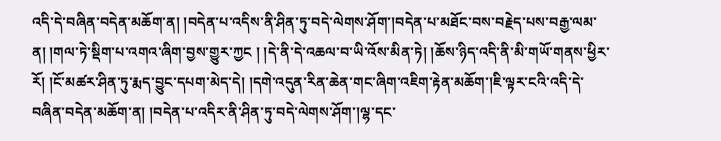འདི་དེ་བཞིན་བདེན་མཆོག་ན། །བདེན་པ་འདིས་ནི་ཤིན་ཏུ་བདེ་ལེགས་ཤོག་།བདེན་པ་མཐོང་བས་བརྗེད་པས་བརྒྱ་ལམ་ན། །གལ་ཏེ་སྡིག་པ་འགའ་ཞིག་བྱས་གྱུར་ཀྱང ། །དེ་ནི་དེ་འཆལ་བ་ཡི་འོས་མིན་ཏེ། །ཆོས་ཉིད་འདི་ནི་མི་གཡོ་གནས་ཕྱིར་རོ། །ངོ་མཚར་ཤིན་ཏུ་རྨད་བྱུང་དཔག་མེད་དེ། །དགེ་འདུན་རིན་ཆེན་གང་ཞིག་འཇིག་རྟེན་མཆོག་།ཇི་ལྟར་ངའི་འདི་དེ་བཞིན་བདེན་མཆོག་ན། །བདེན་པ་འདིར་ནི་ཤིན་ཏུ་བདེ་ལེགས་ཤོག་།ལྷ་དང་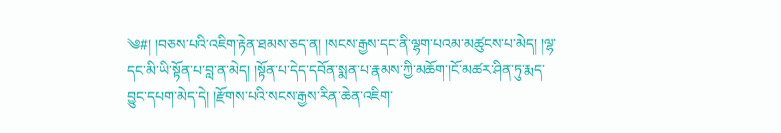༄#། །བཅས་པའི་འཇིག་རྟེན་ཐམས་ཅད་ན། །སངས་རྒྱས་དང་ནི་ལྷག་པའམ་མཚུངས་པ་མེད། །ལྷ་དང་མི་ཡི་སྟོན་པ་བླ་ན་མེད། །སྟོན་པ་དེད་དབོན་སྨན་པ་རྣམས་ཀྱི་མཆོག་།ངོ་མཚར་ཤིན་ཏུ་རྨད་བྱུང་དཔག་མེད་དེ། །རྫོགས་པའི་སངས་རྒྱས་རིན་ཆེན་འཇིག་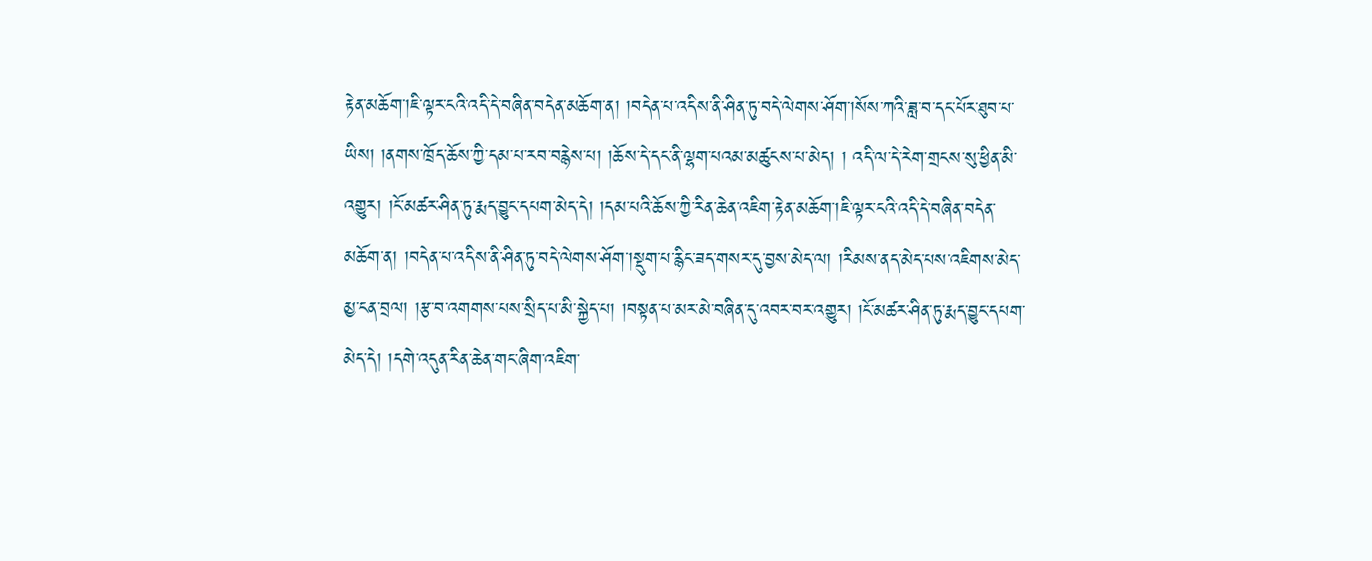རྟེན་མཆོག་།ཇི་ལྟར་ངའི་འདི་དེ་བཞིན་བདེན་མཆོག་ན། །བདེན་པ་འདིས་ནི་ཤིན་ཏུ་བདེ་ལེགས་ཤོག་།སོས་ཀའི་ཟླ་བ་དང་པོར་ཐུབ་པ་ཡིས། །ནགས་ཁྲོད་ཆོས་ཀྱི་དམ་པ་རབ་བརྙེས་པ། །ཆོས་དེ་དང་ནི་ལྷག་པའམ་མཚུངས་པ་མེད། ། འདི་ལ་དེ་རེག་གྲངས་སུ་ཕྱིན་མི་འགྱུར། །ངོ་མཚར་ཤིན་ཏུ་རྨད་བྱུང་དཔག་མེད་དེ། །དམ་པའི་ཆོས་ཀྱི་རིན་ཆེན་འཇིག་རྟེན་མཆོག་།ཇི་ལྟར་ངའི་འདི་དེ་བཞིན་བདེན་མཆོག་ན། །བདེན་པ་འདིས་ནི་ཤིན་ཏུ་བདེ་ལེགས་ཤོག་།སྡུག་པ་རྙིང་ཟད་གསར་དུ་བྱས་མེད་ལ། །རིམས་ནད་མེད་པས་འཇིགས་མེད་མྱ་ངན་བྲལ། །རྩ་བ་འགགས་པས་སྲིད་པ་མི་སྐྱེད་པ། །བསྟན་པ་མར་མེ་བཞིན་དུ་འབར་བར་འགྱུར། །ངོ་མཚར་ཤིན་ཏུ་རྨད་བྱུང་དཔག་མེད་དེ། །དགེ་འདུན་རིན་ཆེན་གང་ཞིག་འཇིག་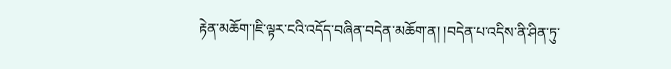རྟེན་མཆོག་།ཇི་ལྟར་ངའི་འདོད་བཞིན་བདེན་མཆོག་ན། །བདེན་པ་འདིས་ནི་ཤིན་ཏུ་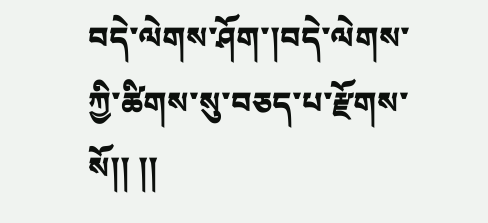བདེ་ལེགས་ཤོག་།བདེ་ལེགས་ཀྱི་ཚིགས་སུ་བཅད་པ་རྫོགས་སོ།། །།